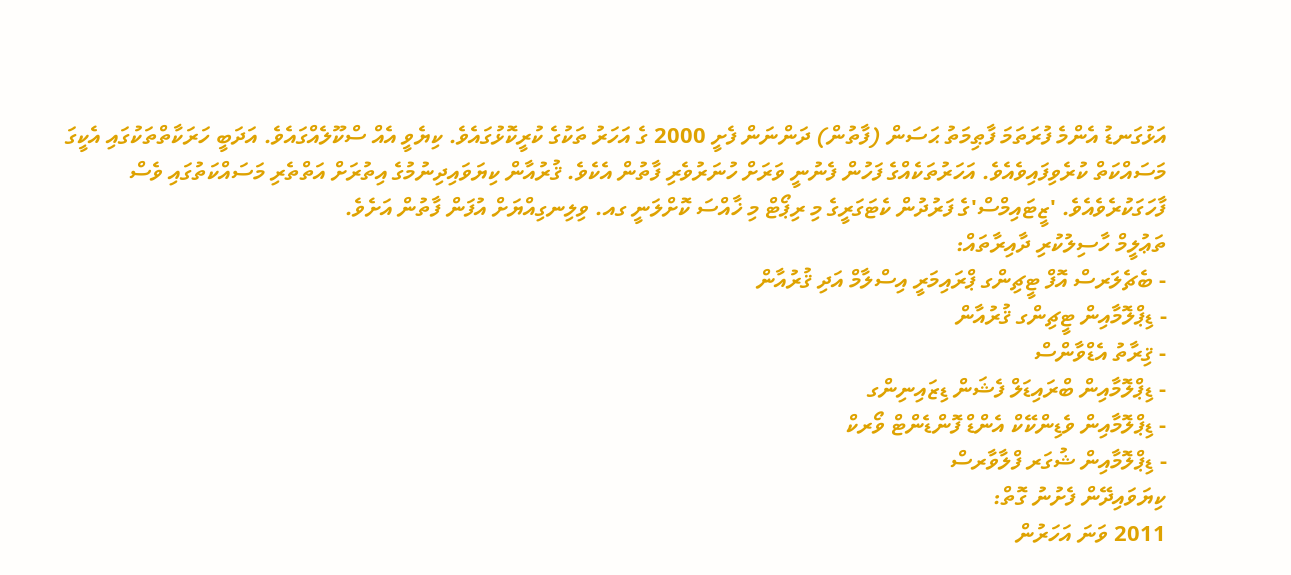އަޅުގަނޑު އެންމެ ފުރަތަމަ ފާޠިމަތު ޙަސަން (ފާތުން) ދަންނަން ފެށީ 2000 ގެ އަހަރު ތަކުގެ ކުރީކޮޅުގައެވެ. ކިޔެވީ އެއް ސްކޫލެއްގައެވެ. އަދަބީ ހަރަކާތްތަކުގައި އެކީގަ މަސައްކަތް ކުރެވިފައިވެއެވެ. އަހަރުތަކެއްގެ ފަހުން ފެނުނީ ވަރަށް ހުނަރުވެރި ފާތުން އެކެވެ. ޤުރުއާން ކިޔަވައިދިނުމުގެ އިތުރަށް އަތްތެރި މަސައްކަތުގައި ވެސް ފާހަގަކުރެވެއެވެ. 'ޒީޓައިމްސް'ގެ ފަރުދުން ކެޓަގަރީގެ މި ރިޕޯޓް މި ޚާއްސަ ކޮށްލަނީ ގއ. ވިލިނގިއްޔަށް އުފަން ފާތުން އަށެވެ.
ތަޢުލީމް ހާސިލުކުރި ދާއިރާތައް:
- ބެޗެލަރސް އޮފް ޓީޗިންގ ޕްރައިމަރީ އިސްލާމް އަދި ޤުރުއާން
- ޑިޕްލޮމާއިން ޓީޗިންގ ޤުރުއާން
- ޤިރާތު އެޑްވާންސް
- ޑިޕްލޮމާއިން ބްރައިޑަލް ފެޝަން ޑިޒައިނިންގ
- ޑިޕްލޮމާއިން ވެޑިންކޭކް އެންޑް ފޮންޑެންޓް ވޯރކް
- ޑިޕްލޮމާއިން ޝުގަރ ފްލާވާރސް
ކިޔަވައިދޭން ފެށުނު ގޮތް:
2011 ވަނަ އަހަރުން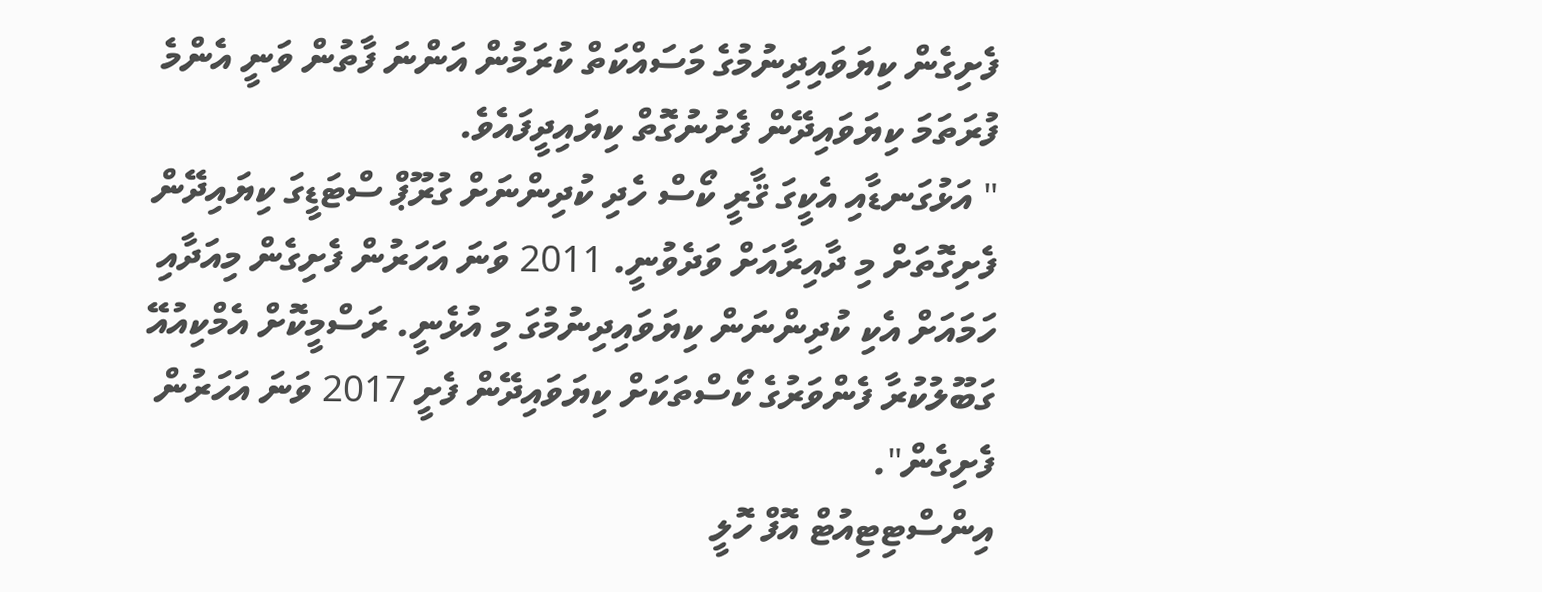ފެށިގެން ކިޔަވައިދިނުމުގެ މަސައްކަތް ކުރަމުން އަންނަ ފާތުން ވަނީ އެންމެ ފުރަތަމަ ކިޔަވައިދޭން ފެށުނުގޮތް ކިޔައިދީފައެވެ.
" އަޅުގަނޑާއި އެކީގަ ޤާރީ ކޯސް ހެދި ކުދިންނަށް ގުރޫޕް ސްޓަޑީގަ ކިޔައިދޭން ފެށިގޮތަށް މި ދާއިރާއަށް ވަދެވުނީ. 2011 ވަނަ އަހަރުން ފެށިގެން މިއަދާއި ހަމައަށް އެކި ކުދިންނަން ކިޔަވައިދިނުމުގަ މި އުޅެނީ. ރަސްމީކޮށް އެމްކިއުއޭ ގަބޫލުކުރާ ފެންވަރުގެ ކޯސްތަކަށް ކިޔަވައިދޭން ފެށީ 2017 ވަނަ އަހަރުން ފެށިގެން".
އިންސްޓިޓިއުޓް އޮފް ހޮލީ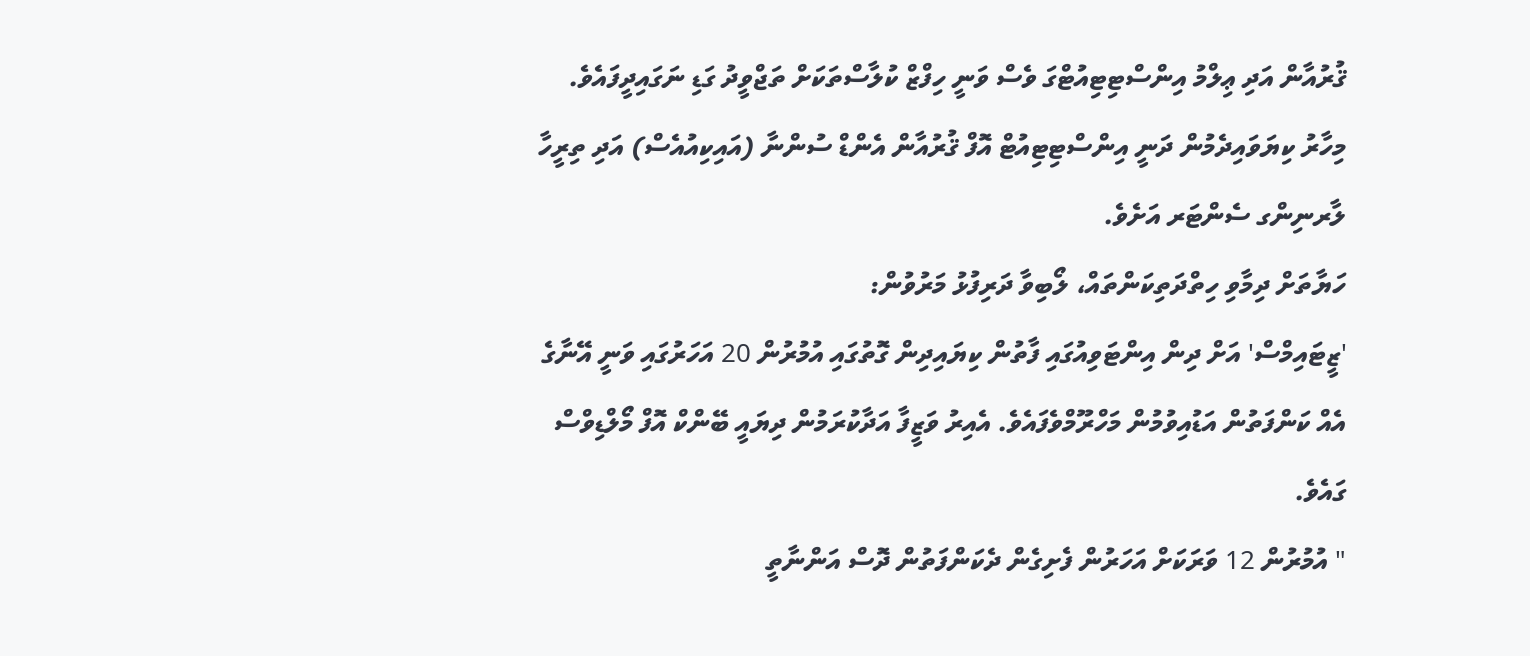ޤުރުއާން އަދި ޢިލްމު އިންސްޓިޓިއުޓްގަ ވެސް ވަނީ ހިފްޒް ކުލާސްތަކަށް ތަޖްވީދު ގަޑި ނަގައިދީފައެވެ. މިހާރު ކިޔަވައިދެމުން ދަނީ އިންސްޓިޓިއުޓް އޮފް ޤުރުއާން އެންޑް ސުންނާ (އައިކިއުއެސް) އަދި ތިރީހާ ލާރނިންގ ސެންޓަރ އަށެވެ.
ހަޔާތަށް ދިމާވި ހިތްދަތިކަންތައް، ލޯބިވާ ދަރިފުޅު މަރުވުން:
'ޒީޓައިމްސް' އަށް ދިން އިންޓަވިއުގައި ފާތުން ކިޔައިދިން ގޮތުގައި އުމުރުން 20 އަހަރުގައި ވަނީ އޭނާގެ އެއް ކަންފަތުން އަޑުއިވުމުން މަހްރޫމްވެފައެވެ. އެއިރު ވަޒީފާ އަދާކުރަމުން ދިޔައީ ބޭންކް އޮފް މޯލްޑިވްސް ގައެވެ.
" އުމުރުން 12 ވަރަކަށް އަހަރުން ފެށިގެން ދެކަންފަތުން ދޮސް އަންނާތީ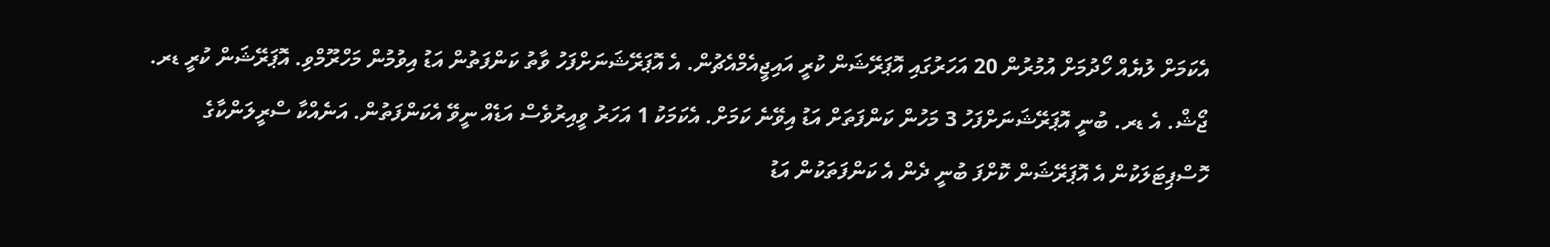އެކަމަށް ލުޔެއް ހޯދުމަށް އުމުރުން 20 އަހަރުގައި އޮޕަރޭޝަން ކުރީ އައިޖީއެމްއެޗުން. އެ އޮޕަރޭޝަނަށްފަހު ވާތު ކަންފަތުން އަޑު އިވުމުން މަހްރޫމްވި. އޮޕަރޭޝަން ކުރީ ޑރ. ޖޯޝް. އެ ޑރ. ބުނީ އޮޕަރޭޝަނަށްފަހު 3 މަހުން ކަންފަތަށް އަޑު އިވޭނެ ކަމަށް. އެކަމަކު 1 އަހަރު ވީއިރުވެސް އަޑެއް ނީވޭ އެކަންފަތުން. އަނެއްކާ ސްރީލަންކާގެ ހޮސްޕިޓަލަކުން އެ އޮޕަރޭޝަން ކޮށްފަ ބުނީ ދެން އެ ކަންފަތަކުން އަޑު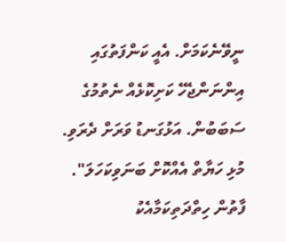ނީވޭނެކަމަށް. އެއީ ކަންފަތުގައި އިންނަންޖެހޭ ކަށިކޮޅެއް ނެތުމުގެ ސަބަބުން. އަޅުގަނޑު ވަރަށް ދެރަވި. މުޅި ހަޔާތް އެއްކޮށް ބަނަވިކަހަލަ". ފާތުން ހިތްދަތިކަމާއެކު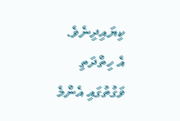ކިޔައިދިނެވެ.
އެ ހިތްދަތި ވަގުތުގައި އެންމެ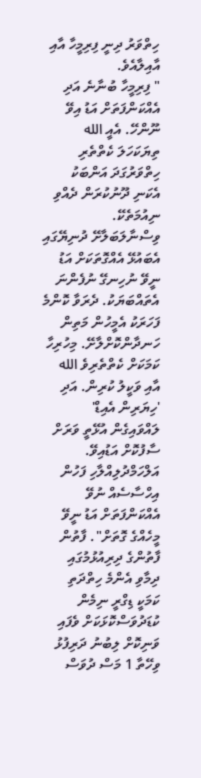ހިތްވަރު ދިނީ ފިރިމީހާ އާއި އާއިލާއެވެ.
" ފިރިމީހާ ބުނާނެ އަދި އެއްކަންފަތަށް އަޑު އިވޭ ނޫންހޭ. އެއީ الله ތިޔަކަހަލަ ކެތްތެރި ހިތްވަރުގަދަ އަންބަކު އެކަނި ދޫނުކުރަން ދެއްވި ނިއުމަތެކޭ. ވިސްނާލަބަލާށޭ ދުނިޔޭގައި އެބައުޅޭ އެއްގޮތަކަށް އަޑު ނީވޭ ނުހިނގޭ ނުފެންނަ އެތައްބަޔަކު. ދެރަވާ ކޮންމެ ފަހަރަކު އެމީހުން މަތިން ހަނދާންކޮށްލާށޭ. މިހުރިހާ ކަމަކަށް ކެތްތެރިވެ الله އާއި ވަކީލު ކުރިން. އަދި 'ހިޔަރިން އެއިޑް' ލައްވައިގެން އުޅޭތީ ވަރަށް ސާފުކޮށް އަޑުއިވޭ. އަލްހަމްދުލިއްލާހި ފަހުން އިހްސާސެއް ނުވޭ އެއްކަންފަތަށް އަޑު ނީވޭ މީހެއްގެ ގޮތަށް". ފާތުން
ފާތުންގެ ދިރިއުޅުމުގައި ދިމާވި އެންމެ ހިތްދަތި ކަމަކީ ޑިގްރީ ނިމެން ކުޑަދުވަސްކޮޅަކަށް ވެފައި ވަނިކޮށް ލިބުނު ދަރިފުޅު ވިހޭތާ 1 މަސް ދުވަސް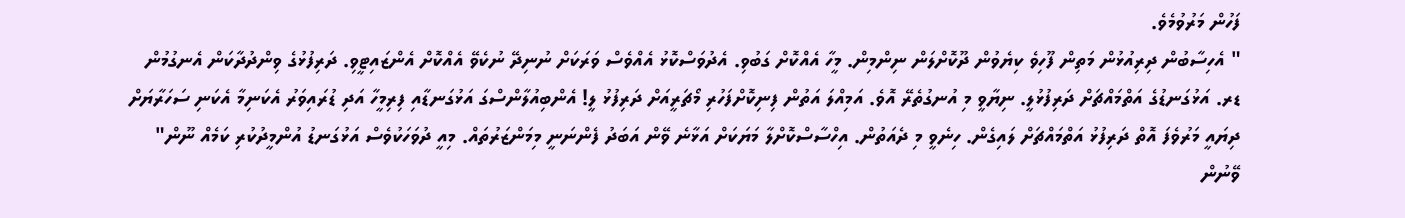ފަހުން މަރުވުމެވެ.
" އެހިސާބުން ދިރިއުޅުން މަތިން ފޫހިވެ ކިޔެވުން ދޫކޮށްލަން ނިންމިން. މީހާ އެއްކޮށް ގަބުވި. އެދުވަސްކޮޅު އެއްވެސް ވަރަކަށް ނުނިދޭ ނުކެވޭ އެއްކޮށް އެންޒައިޓީވި. ދަރިފުޅުގެ ވިންދުދާކަން އެނގުމުން ޑރ. އަޅުގަނޑުގެ އަތްމައްޗަށް ދަރިފުޅުލީ. ނިޔާވީ މި އުނގުތެރޭ އޮވެ. އަމިއްލަ އަތުން ފިނިކޮށްފަހުރި މޯޗަރީއަށް ދަރިފުޅު ލީ! އެންބިއުލާންސްގަ އަޅުގަނޑާއި ފިރިމީހާ އަދި ޑުރައިވަރު އެކަނިމާ އެކަނި ސަހަރާޔަށް ދިޔައީ މަރުވެފަ އޮތް ދަރިފުޅު އަތްމައްޗަށް ލައިގެން. ހިނެވީ މި ދެއަތުން. އިހްސާސްކޮށްލާ މަޔަކަށް އަޅާނެ ވޭން އަބަދު ފެންނަނީ މިމަންޒަރުތައް. މިއީ ދުވަހަކުވެސް އަޅުގަނޑު އުންމީދުކުރި ކަމެއް ނޫން" ވޭނުން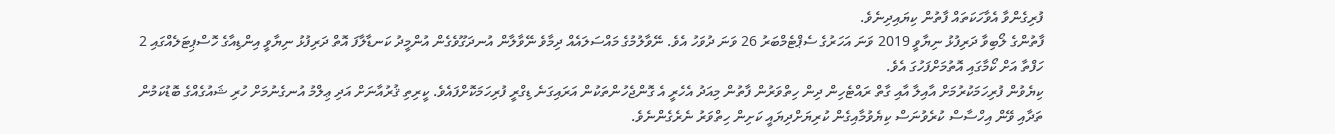ފުރިގެންވާ އެވާހަކަތައް ފާތުން ކިޔައިދިނެވެ.
ފާތުންގެ ލޯބިވާ ދަރިފުޅު ނިޔާވީ 2019 ވަނަ އަހަރުގެ ސެޕްޓެމްބަރު 26 ވަނަ ދުވަހު އެވެ. ނޭވާލުމުގެ މައްސަލައެއް ދިމާވެ ނޭވާލާން އުނދަގޫވެގެން އުންމީދު ކަނޑާލާފަ އޮތް ދަރިފުޅު ނިޔާވީ އިންޑިއާގެ ހޮސްޕިޓަލެއްގައި 2 ހަފްތާ އަށް ކޯމާގައި އޮތުމަށްފަހުގަ އެވެ.
ކިޔެވުން ފުރިހަމަކުރުމަށް އާއިލާ އާއި ގާތް ރައްޓެހިން ދިން ހިތްވަރުން ފާތުން މިއަދު އެހެރީ އެ ގޮންޖެހުންތަކުން އަރައިގަނެ ޑިގްރީ ފުރިހަމަކޮށްފައެވެ. ކީރިތި ޤުރުއާނަށް އަދި ޢިލްމު އުނގެނުމަށް ހުރި ޝައުގެއްގެ ބޮޑުކަމުން ތަދާއި ވޭން އިހްސާސް ކުރެވުނަސް ކިޔެވުމާއިގެން ކުރިޔަށްދިޔައީ ކަށިން ހިތްވަރު ނެރެގެންނެވެ.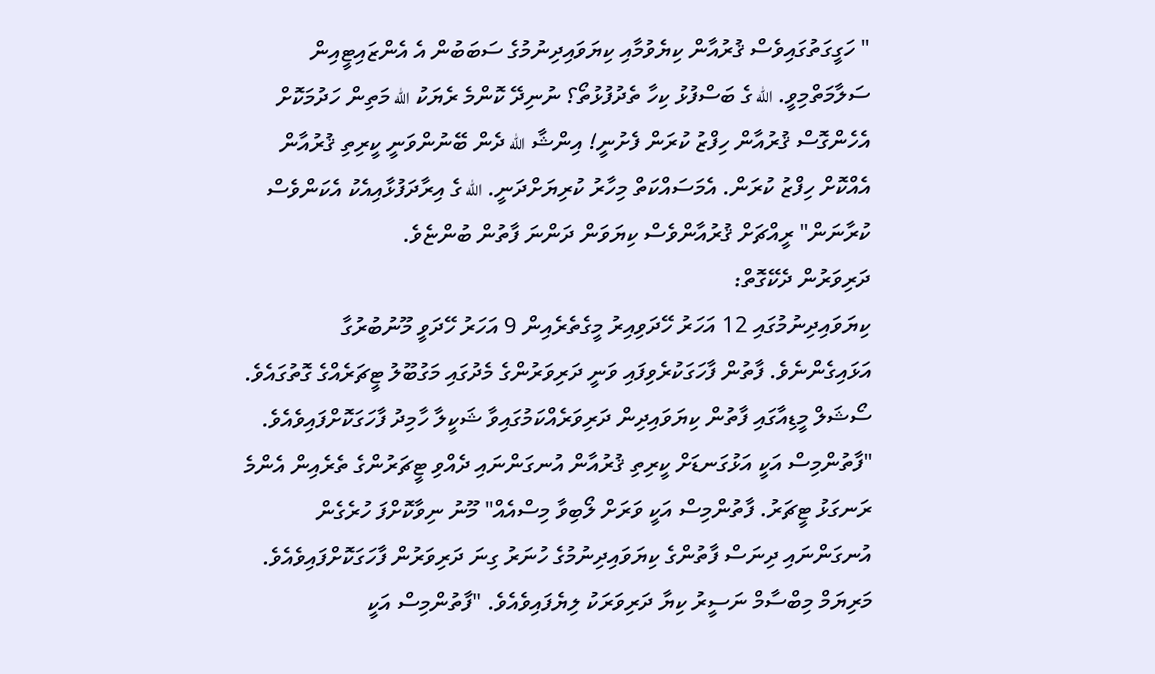" ހަގީގަތުގައިވެސް ޤުރުއާން ކިޔެވުމާއި ކިޔަވައިދިނުމުގެ ސަބަބުން އެ އެންޒައިޓީއިން ސަލާމަތްމިވީ. الله ގެ ބަސްފުޅު ކިހާ ތެދުފުޅުތޯ؟ ނުނިދޭ ކޮންމެ ރެޔަކު الله މަތިން ހަދުމަކޮށް އެހެންގޮސް ޤުރުއާން ހިފްޒު ކުރަން ފެށުނީ! އިންޝާ الله ދެން ބޭނުންވަނީ ކީރިތި ޤުރުއާން އެއްކޮށް ހިފްޒު ކުރަން. އެމަސައްކަތް މިހާރު ކުރިޔަށްދަނީ. الله ގެ އިރާދަފުޅާއިއެކު އެކަންވެސް ކުރާނަން" ރީއްޗަށް ޤުރުއާންވެސް ކިޔަވަން ދަންނަ ފާތުން ބުންޏެވެ.
ދަރިވަރުން ދެކޭގޮތް:
ކިޔަވައިދިނުމުގައި 12 އަހަރު ހޭދަވިއިރު މީގެތެރެއިން 9 އަހަރު ހޭދަވީ މޫނުބުރުގާ އަޅައިގެންނެވެ. ފާތުން ފާހަގަކުރެވިފައި ވަނީ ދަރިވަރުންގެ މެދުގައި މަގުބޫލު ޓީޗަރެއްގެ ގޮތުގައެވެ.
ސޯޝަލް މީޑިއާގައި ފާތުން ކިޔަވައިދިން ދަރިވަރެއްކަމުގައިވާ ޝަކީލާ ހާމިދު ފާހަގަކޮށްފައިވެއެވެ. "ފާތުންމިސް އަކީ އަޅުގަނޑަށް ކީރިތި ޤުރުއާން އުނގަންނައި ދެއްވި ޓީޗަރުންގެ ތެރެއިން އެންމެ ރަނގަޅު ޓީޗަރު. ފާތުންމިސް އަކީ ވަރަށް ލޯބިވާ މިސްއެއް" މޫނު ނިވާކޮށްފަ ހުރެގެން އުނގަންނައި ދިނަސް ފާތުންގެ ކިޔަވައިދިނުމުގެ ހުނަރު ގިނަ ދަރިވަރުން ފާހަގަކޮށްފައިވެއެވެ.
މަރިޔަމް މިބްސާމް ނަސީރު ކިޔާ ދަރިވަރަކު ލިޔެފައިވެއެވެ. "ފާތުންމިސް އަކީ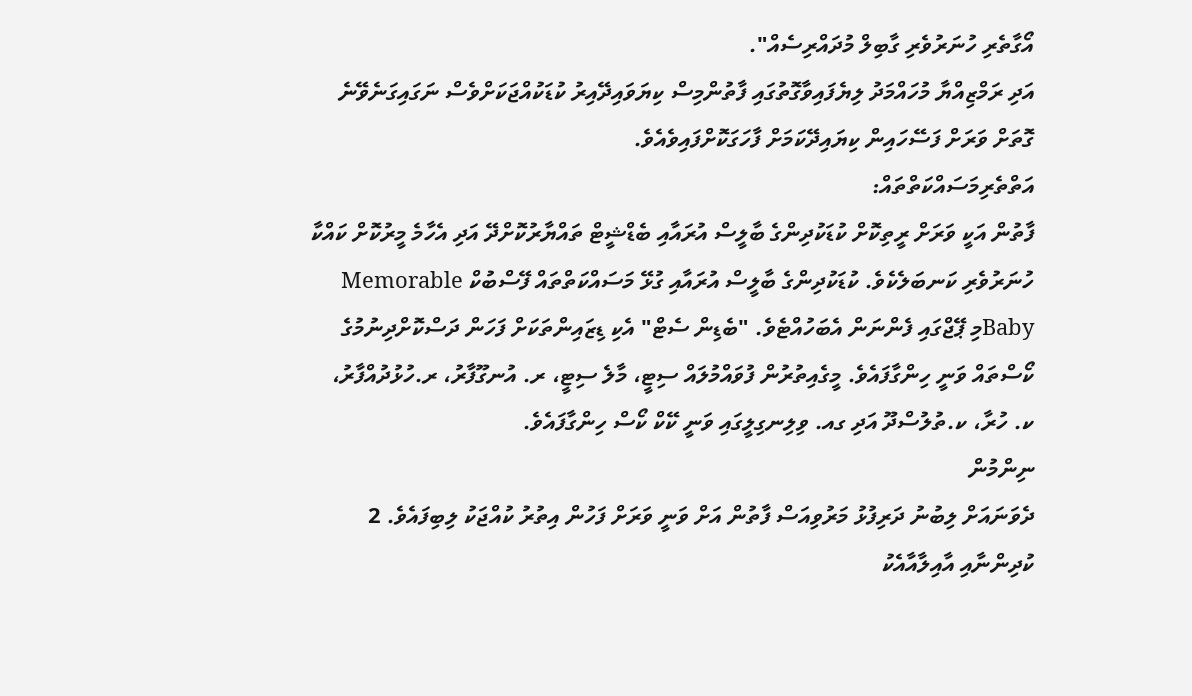އޯގާތެރި ހުނަރުވެރި ގާބިލް މުދައްރިސެއް".
އަދި ރަމްޒިއްޔާ މުހައްމަދު ލިޔެފައިވާގޮތުގައި ފާތުންމިސް ކިޔަވައިދޭއިރު ކުޑަކުއްޖަކަށްވެސް ނަގައިގަނެވޭނެ ގޮތަށް ވަރަށް ފަސޭހައިން ކިޔައިދޭކަމަށް ފާހަގަކޮށްފައިވެއެވެ.
އަތްތެރިމަސައްކަތްތައް:
ފާތުން އަކީ ވަރަށް ރީތިކޮށް ކުޑަކުދިންގެ ބާލީސް އުރައާއި ބެޑްޝީޓް ތައްޔާރުކޮށްދޭ އަދި އެހާމެ މީރުކޮށް ކައްކާ ހުނަރުވެރި ކަނބަލެކެވެ. ކުޑަކުދިންގެ ބާލީސް އުރައާއި ގުޅޭ މަސައްކަތްތައް ފޭސްބުކް Memorable Babyމި ޕޭޖްގައި ފެންނަން އެބަހުއްޓެވެ. "ބެޑިން ސެޓް" އެކި ޑިޒައިންތަކަށް ފަހަން ދަސްކޮށްދިނުމުގެ ކޯސްތައް ވަނީ ހިންގާފައެވެ. މީގެއިތުރުން ފުވައްމުލައް ސިޓީ، މާލެ ސިޓީ، ރ. އުނގޫފާރު، ރ.ހުޅުދުއްފާރު، ކ. ހުރާ، ކ.ތުލުސްދޫ އަދި ގއ. ވިލިނގިލީގައި ވަނީ ކޭކް ކޯސް ހިންގާފައެވެ.
ނިންމުން
ދެވަނައަށް ލިބުނު ދަރިފުޅު މަރުވިއަސް ފާތުން އަށް ވަނީ ވަރަށް ފަހުން އިތުރު ކުއްޖަކު ލިބިފައެވެ. 2 ކުދިންނާއި އާއިލާއާއެކު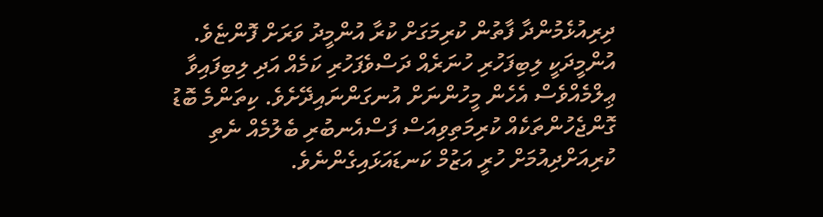ދިރިއުޅެމުންދާ ފާތުން ކުރިމަގަށް ކުރާ އުންމީދު ވަރަށް ފޮންޏެވެ. އުންމީދަކީ ލިބިފަހުރި ހުނަރެއް ދަސްވެފަހުރި ކަމެއް އަދި ލިބިފައިވާ ޢިލްމެއްވެސް އެހެން މީހުންނަށް އުނގަންނައިދޭށެވެ. ކިތަންމެ ބޮޑު ގޮންޖެހުންތަކެއް ކުރިމަތިވިއަސް ފަސްއެނބުރި ބެލުމެއް ނެތި ކުރިއަށްދިއުމަށް ހުރީ އަޒުމް ކަނޑައަޅައިގެންނެވެ.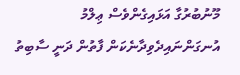މޫނުބުރުގާ އަޅައިގެންވެސް ޢިލްމު އުނގަންނައިދެވިދާނެކަން ފާތުން ދަނީ ސާބިތު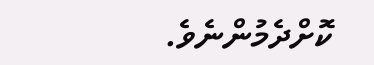ކޮށްދެމުންނެވެ.